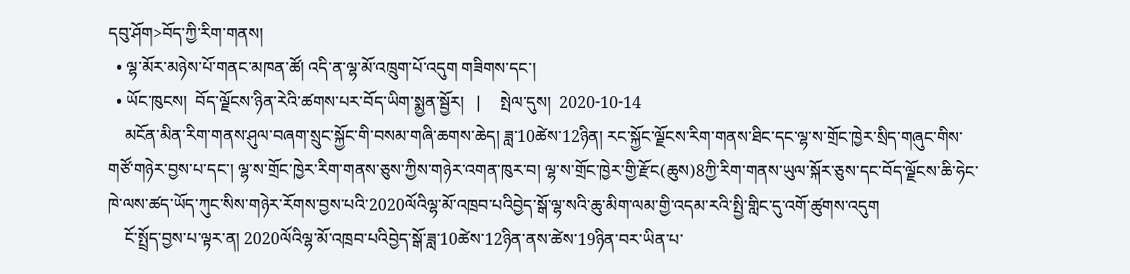དབུ་ཤོག>བོད་ཀྱི་རིག་གནས།
  • ལྷ་མོར་མཉེས་པོ་གནང་མཁན་ཚོ། འདི་ན་ལྷ་མོ་འཁྲུག་པོ་འདུག གཟིགས་དང་།
  • ཡོང་ཁུངས།  བོད་ལྗོངས་ཉིན་རེའི་ཚགས་པར་བོད་ཡིག་སྨྱན་སྦྱོར།   |     སྤེལ་དུས།  2020-10-14
    མངོན་མིན་རིག་གནས་ཤུལ་བཞག་སྲུང་སྐྱོང་གི་བསམ་གཞི་ཆགས་ཆེད། ཟླ་10ཚེས་12ཉིན། རང་སྐྱོང་ལྗོངས་རིག་གནས་ཐིང་དང་ལྷ་ས་གྲོང་ཁྱེར་སྲིད་གཞུང་གིས་གཙོ་གཉེར་བྱས་པ་དང་། ལྷ་ས་གྲོང་ཁྱེར་རིག་གནས་ཅུས་ཀྱིས་གཉེར་འགན་ཁུར་བ། ལྷ་ས་གྲོང་ཁྱེར་གྱི་རྫོང(ཆུས)8ཀྱི་རིག་གནས་ཡུལ་སྐོར་ཅུས་དང་བོད་ལྗོངས་ཆི་ཧེང་ཁེ་ལས་ཚད་ཡོད་ཀུང་སིས་གཉེར་རོགས་བྱས་པའི་2020ལོའིལྷ་མོ་འཁྲབ་པའིབྱེད་སྒོ་ལྷ་སའི་ཆུ་མིག་ལམ་གྱི་འདམ་རའི་སྤྱི་གླིང་དུ་འགོ་ཚུགས་འདུག
    ངོ་སྤྲོད་བྱས་པ་ལྟར་ན། 2020ལོའིལྷ་མོ་འཁྲབ་པའིབྱེད་སྒོ་ཟླ་10ཚེས་12ཉིན་ནས་ཚེས་19ཉིན་བར་ཡིན་པ་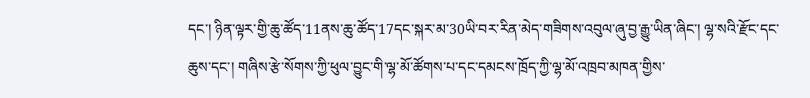དང་། ཉིན་ལྟར་གྱི་ཆུ་ཚོད་11ནས་ཆུ་ཚོད་17དང་སྐར་མ་30ཡི་བར་རིན་མེད་གཟིགས་འབུལ་ཞུ་བྱ་རྒྱུ་ཡིན་ཞིང་། ལྷ་སའི་རྫོང་དང་ཆུས་དང་། གཞིས་རྩེ་སོགས་ཀྱི་ཕུལ་བྱུང་གི་ལྷ་མོ་ཚོགས་པ་དང་དམངས་ཁྲོད་ཀྱི་ལྷ་མོ་འཁྲབ་མཁན་གྱིས་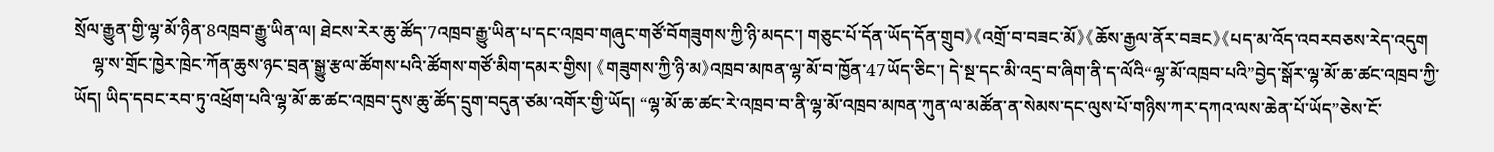སྲོལ་རྒྱུན་གྱི་ལྷ་མོ་ཉིན་8འཁྲབ་རྒྱུ་ཡིན་ལ། ཐེངས་རེར་ཆུ་ཚོད་7འཁྲབ་རྒྱུ་ཡིན་པ་དང་འཁྲབ་གཞུང་གཙོ་བོགཟུགས་ཀྱི་ཉི་མདང་། གཅུང་པོ་དོན་ཡོད་དོན་གྲུབ》《འགྲོ་བ་བཟང་མོ》《ཆོས་རྒྱལ་ནོར་བཟང》《པད་མ་འོད་འབརབཅས་རེད་འདུག
    ལྷ་ས་གྲོང་ཁྱེར་ཁྲེང་ཀོན་ཆུས་ཉང་བྲན་སྒྱུ་རྩལ་ཚོགས་པའི་ཚོགས་གཙོ་མིག་དམར་གྱིས། 《གཟུགས་ཀྱི་ཉི་མ》འཁྲབ་མཁན་ལྷ་མོ་བ་ཁྱོན་47ཡོད་ཅིང་། དེ་སྔ་དང་མི་འདྲ་བ་ཞིག་ནི་ད་ལོའི“ལྷ་མོ་འཁྲབ་པའི”བྱེད་སྒོར་ལྷ་མོ་ཆ་ཚང་འཁྲབ་ཀྱི་ཡོད། ཡིད་དབང་རབ་ཏུ་འཕྲོག་པའི་ལྷ་མོ་ཆ་ཚང་འཁྲབ་དུས་ཆུ་ཚོད་དྲུག་བདུན་ཙམ་འགོར་གྱི་ཡོད། “ལྷ་མོ་ཆ་ཚང་རེ་འཁྲབ་བ་ནི་ལྷ་མོ་འཁྲབ་མཁན་ཀུན་ལ་མཚོན་ན་སེམས་དང་ལུས་པོ་གཉིས་ཀར་དཀའ་ལས་ཆེན་པོ་ཡོད”ཅེས་ངོ་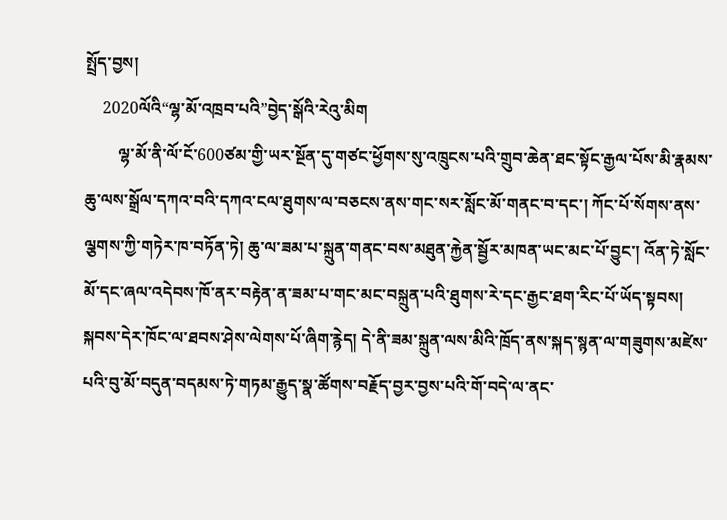སྤྲོད་བྱས།
    2020ལོའི“ལྷ་མོ་འཁྲབ་པའི”བྱེད་སྒོའི་རེའུ་མིག
        ལྷ་མོ་ནི་ལོ་ངོ་600ཙམ་གྱི་ཡར་སྔོན་དུ་གཙང་ཕྱོགས་སུ་འཁྲུངས་པའི་གྲུབ་ཆེན་ཐང་སྟོང་རྒྱལ་པོས་མི་རྣམས་ཆུ་ལས་སྒྲོལ་དཀའ་བའི་དཀའ་ངལ་ཐུགས་ལ་བཅངས་ནས་གང་སར་སློང་མོ་གནང་བ་དང་། ཀོང་པོ་སོགས་ནས་ལྕགས་ཀྱི་གཏེར་ཁ་བཏོན་ཏེ། ཆུ་ལ་ཟམ་པ་སྐྲུན་གནང་བས་མཐུན་རྐྱེན་སྦྱོར་མཁན་ཡང་མང་པོ་བྱུང་། འོན་ཏེ་སློང་མོ་དང་ཞལ་འདེབས་ཁོ་ནར་བརྟེན་ན་ཟམ་པ་གང་མང་བསྐྲུན་པའི་ཐུགས་རེ་དང་རྒྱང་ཐག་རིང་པོ་ཡོད་སྟབས། སྐབས་དེར་ཁོང་ལ་ཐབས་ཤེས་ལེགས་པོ་ཞིག་རྙེད། དེ་ནི་ཟམ་སྐྲུན་ལས་མིའི་ཁྲོད་ནས་སྐད་སྙན་ལ་གཟུགས་མཛེས་པའི་བུ་མོ་བདུན་བདམས་ཏེ་གཏམ་རྒྱུད་སྣ་ཚོགས་བརྗོད་བྱར་བྱས་པའི་གོ་བདེ་ལ་ནང་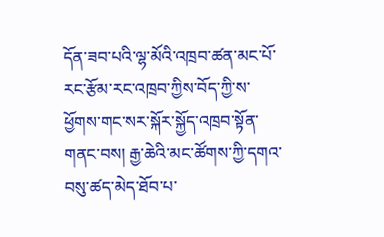དོན་ཟབ་པའི་ལྷ་མོའི་འཁྲབ་ཚན་མང་པོ་རང་རྩོམ་རང་འཁྲབ་ཀྱིས་བོད་ཀྱི་ས་ཕྱོགས་གང་སར་སྐོར་སྐྱོད་འཁྲབ་སྟོན་གནང་བས། རྒྱ་ཆེའི་མང་ཚོགས་ཀྱི་དགའ་བསུ་ཚད་མེད་ཐོབ་པ་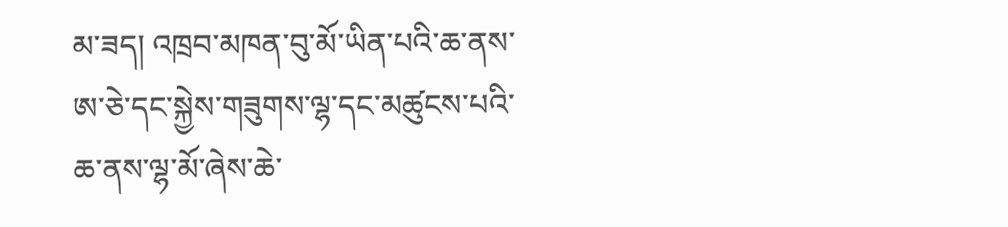མ་ཟད། འཁྲབ་མཁན་བུ་མོ་ཡིན་པའི་ཆ་ནས་ཨ་ཅེ་དང་སྐྱེས་གཟུགས་ལྷ་དང་མཚུངས་པའི་ཆ་ནས་ལྷ་མོ་ཞེས་ཆེ་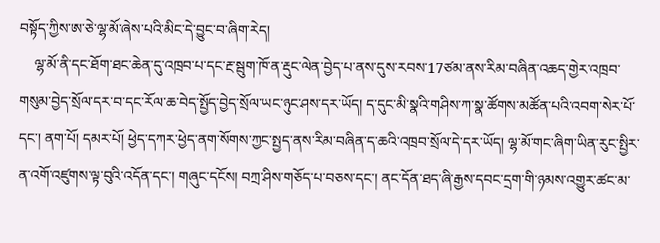བསྟོད་ཀྱིས་ཨ་ཅེ་ལྷ་མོ་ཞེས་པའི་མིང་དེ་བྱུང་བ་ཞིག་རེད།
    ལྷ་མོ་ནི་དང་ཐོག་ཐང་ཆེན་དུ་འཁྲབ་པ་དང་རྔ་སྦུག་ཁོ་ན་རྡུང་ལེན་བྱེད་པ་ནས་དུས་རབས་17ཙམ་ནས་རིམ་བཞིན་འཆད་གྱེར་འཁྲབ་གསུམ་བྱེད་སྲོལ་དར་བ་དང་རོལ་ཆ་བེད་སྤྱོད་བྱེད་སྲོལ་ཡང་ཉུང་ཤས་དར་ཡོད། ད་དུང་མི་སྣའི་གཤིས་ཀ་སྣ་ཚོགས་མཚོན་པའི་འབག་སེར་པོ་དང་། ནག་པོ། དམར་པོ། ཕྱེད་དཀར་ཕྱེད་ནག་སོགས་ཀྱང་སྤྱད་ནས་རིམ་བཞིན་ད་ཆའི་འཁྲབ་སྲོལ་དེ་དར་ཡོད། ལྷ་མོ་གང་ཞིག་ཡིན་རུང་སྤྱིར་ན་འགོ་འཛུགས་ལྟ་བུའི་འདོན་དང་། གཞུང་དངོས། བཀྲ་ཤིས་གཅོད་པ་བཅས་དང་། ནང་དོན་ཐད་ཞི་རྒྱས་དབང་དྲག་གི་ཉམས་འགྱུར་ཚང་མ་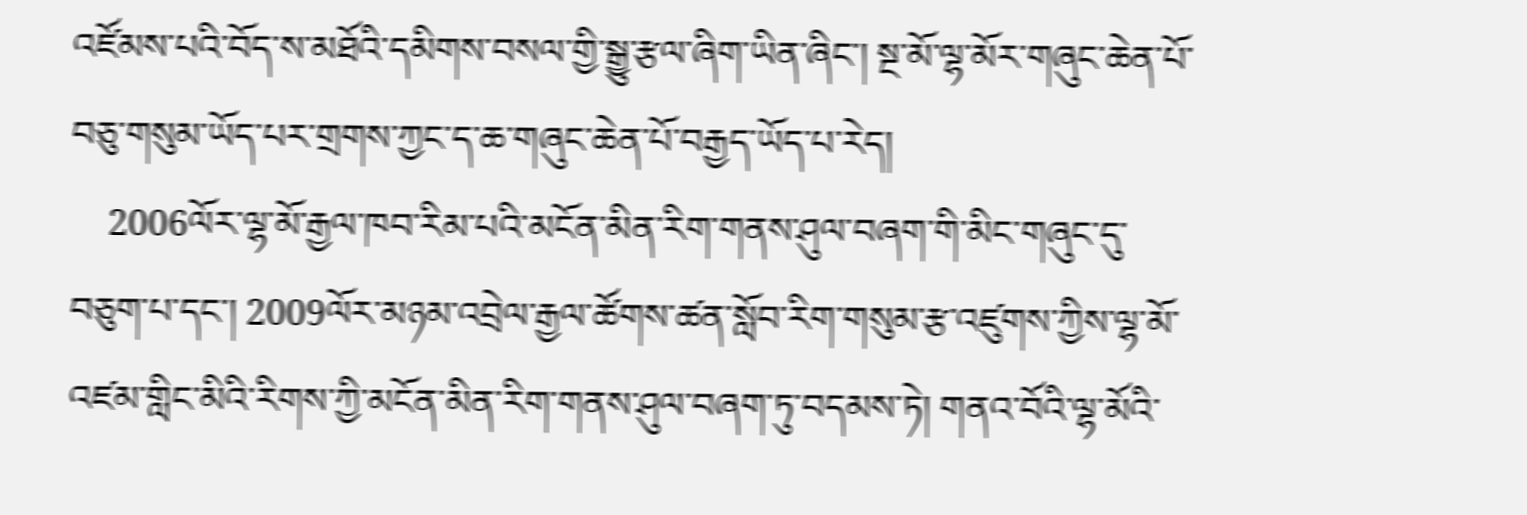འཛོམས་པའི་བོད་ས་མཐོའི་དམིགས་བསལ་གྱི་སྒྱུ་རྩལ་ཞིག་ཡིན་ཞིང་། སྔ་མོ་ལྷ་མོར་གཞུང་ཆེན་པོ་བཅུ་གསུམ་ཡོད་པར་གྲགས་ཀྱང་ད་ཆ་གཞུང་ཆེན་པོ་བརྒྱད་ཡོད་པ་རེད།
    2006ལོར་ལྷ་མོ་རྒྱལ་ཁབ་རིམ་པའི་མངོན་མིན་རིག་གནས་ཤུལ་བཞག་གི་མིང་གཞུང་དུ་བཅུག་པ་དང་། 2009ལོར་མཉམ་འབྲེལ་རྒྱལ་ཚོགས་ཚན་སློབ་རིག་གསུམ་རྩ་འཛུགས་ཀྱིས་ལྷ་མོ་འཛམ་གླིང་མིའི་རིགས་ཀྱི་མངོན་མིན་རིག་གནས་ཤུལ་བཞག་ཏུ་བདམས་ཏེ། གནའ་བོའི་ལྷ་མོའི་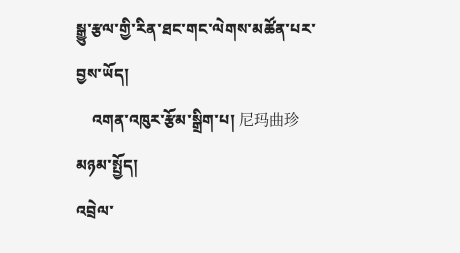སྒྱུ་རྩལ་གྱི་རིན་ཐང་གང་ལེགས་མཚོན་པར་བྱས་ཡོད།
    འགན་འཁུར་རྩོམ་སྒྲིག་པ། 尼玛曲珍
མཉམ་སྤྱོད།
འབྲེལ་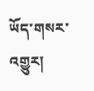ཡོད་གསར་འགྱུར།